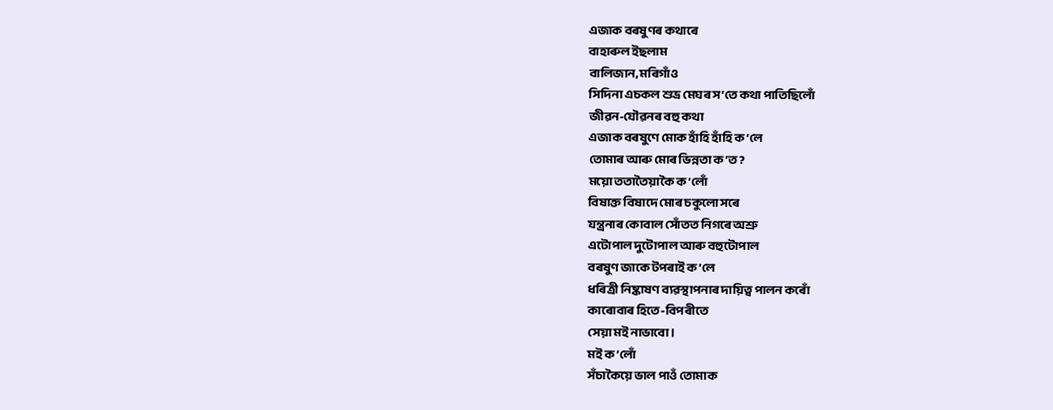এজাক বৰষুণৰ কথাৰে
বাহাৰুল ইছলাম
বালিজান, মৰিগাঁও
সিদিনা এচকল শুভ্ৰ মেঘৰ স’তে কথা পাতিছিলোঁ
জীৱন-যৌৱনৰ বহু কথা
এজাক বৰষুণে মোক হাঁহি হাঁহি ক’লে
তোমাৰ আৰু মোৰ ভিন্নতা ক’ত?
ময়ো ততাতৈয়াকৈ ক’লোঁ
বিষাক্ত বিষাদে মোৰ চকুলো সৰে
যন্ত্ৰনাৰ কোবাল সোঁতত নিগৰে অশ্ৰু
এটোপাল দুটোপাল আৰু বহুটোপাল
বৰষুণ জাকে টপৰাই ক’লে
ধৰিত্ৰী নিষ্কাষণ ব্যৱস্থাপনাৰ দায়িত্ব পালন কৰোঁ
কাৰোবাৰ হিতে-বিপৰীতে
সেয়া মই নাভাবো।
মই ক’লোঁ
সঁচাকৈয়ে ভাল পাওঁ তোমাক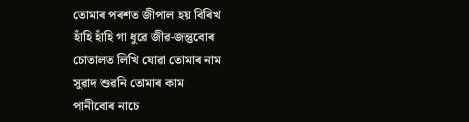তোমাৰ পৰশত জীপাল হয় বিৰিখ
হাঁহি হাঁহি গা ধুৱে জীৱ-জন্তুবোৰ
চোতালত লিখি যোৱা তোমাৰ নাম
সুৱাদ শুৱনি তোমাৰ কাম
পানীবোৰ নাচে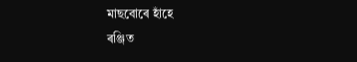মাছবোৰে হাঁহে
ৰঞ্জিত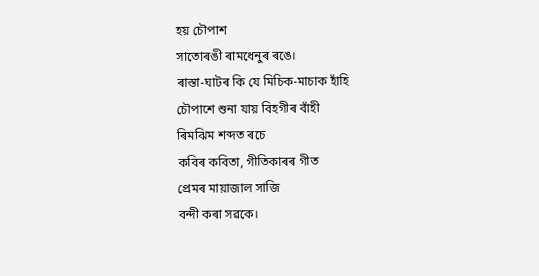হয় চৌপাশ
সাতোৰঙী ৰামধেনুৰ ৰঙে।
ৰাস্তা-ঘাটৰ কি যে মিচিক-মাচাক হাঁহি
চৌপাশে শুনা যায় বিহগীৰ বাঁহী
ৰিমঝিম শব্দত ৰচে
কবিৰ কবিতা, গীতিকাৰৰ গীত
প্ৰেমৰ মায়াজাল সাজি
বন্দী কৰা সৱকে।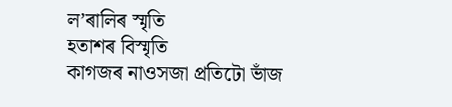ল’ৰালিৰ স্মৃতি
হতাশৰ বিস্মৃতি
কাগজৰ নাওসজা প্ৰতিটো ভাঁজ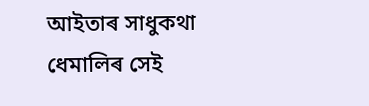আইতাৰ সাধুকথা
ধেমালিৰ সেই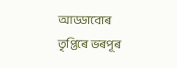আড্ডাবোৰ
তৃপ্তিৰে ভৰপূৰ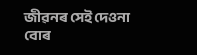জীৱনৰ সেই দেওনা বোৰ